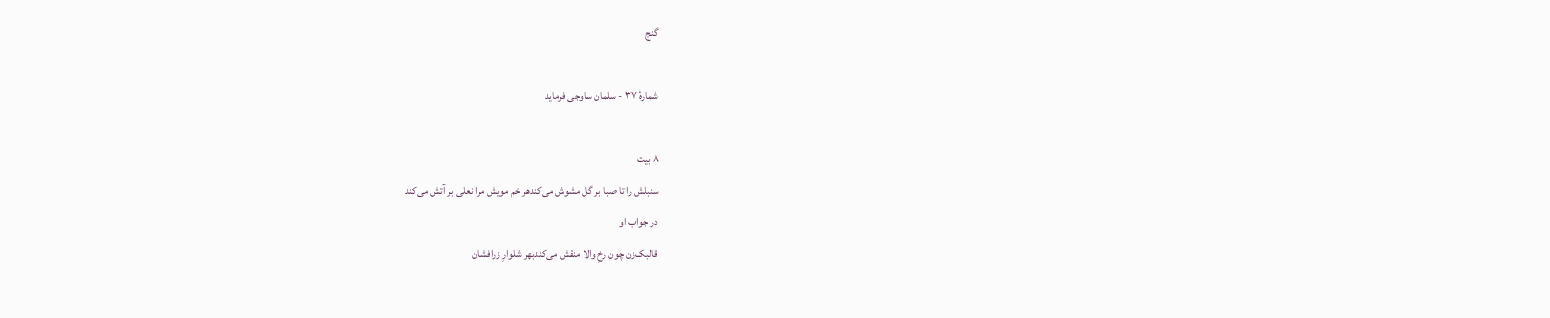گنج

شمارهٔ ۳۷ - سلمان ساوجی فرماید

۸ بیت
سنبلش را تا صبا بر گل مشوش می‌کندهر خم مویش مرا نعلی بر آتش می‌کند
در جواب او
قالبک‌زن چون رخِ والا منقش می‌کندبهر شلوارِ زرافشان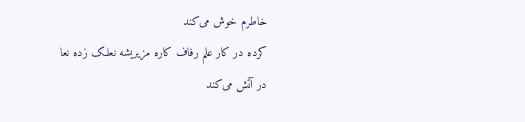خاطرم خوش می‌کند
کرده در کار علم رفاف کاره مزیریشه نعلک زده نعا در آتش می‌کند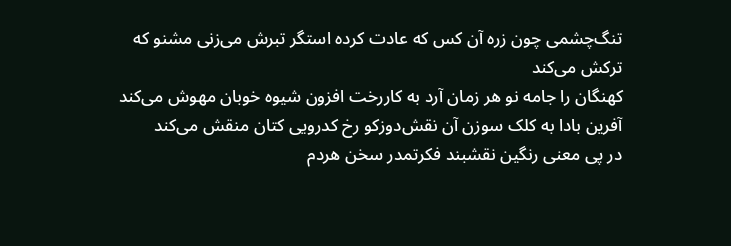تنگ‌چشمی چون زره آن کس که عادت کرده استگر تبرش می‌زنی مشنو که ترکش می‌کند
کهنگان را جامه نو هر زمان آرد به کاررخت افزون شیوه خوبان مهوش می‌کند
آفرین بادا به کلک سوزن آن نقش‌دوزکو رخ کدرویی کتان منقش می‌کند
در پی معنی رنگین نقشبند فکرتمدر سخن هردم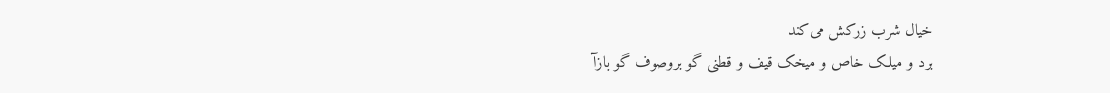خیال شرب زرکش می‌کند
برد و میلک خاص و میخک قیف و قطنی گو بروصوف گو بازآ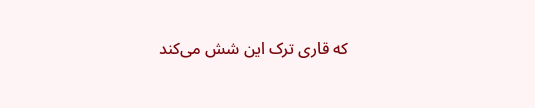که قاری ترک این شش می‌کند